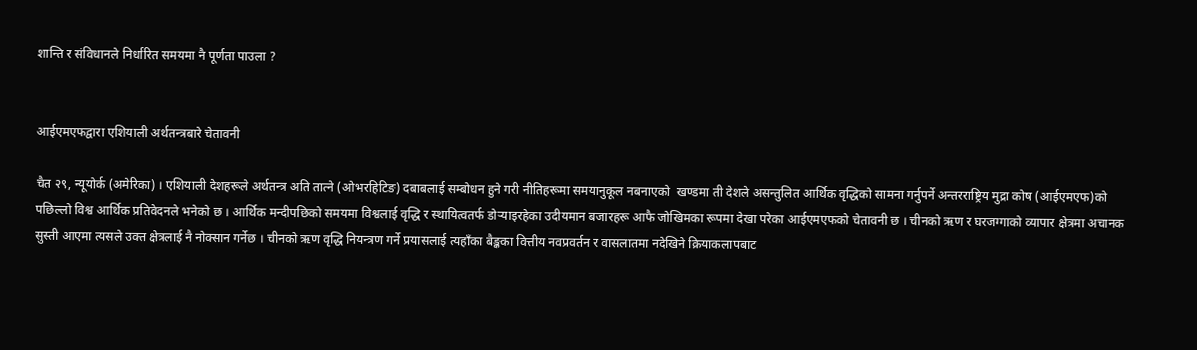शान्ति र संविधानले निर्धारित समयमा नै पूर्णता पाउला ?


आईएमएफद्वारा एशियाली अर्थतन्त्रबारे चेतावनी

चैत २९, न्यूयोर्क (अमेरिका) । एशियाली देशहरूले अर्थतन्त्र अति तात्ने (ओभरहिटिङ) दबाबलाई सम्बोधन हुने गरी नीतिहरूमा समयानुकूल नबनाएको  खण्डमा ती देशले असन्तुलित आर्थिक वृद्धिको सामना गर्नुपर्ने अन्तरराष्ट्रिय मुद्रा कोष (आईएमएफ)को पछिल्लो विश्व आर्थिक प्रतिवेदनले भनेको छ । आर्थिक मन्दीपछिको समयमा विश्वलाई वृद्धि र स्थायित्वतर्फ डोर्‍याइरहेका उदीयमान बजारहरू आफै जोखिमका रूपमा देखा परेका आईएमएफको चेतावनी छ । चीनको ऋण र घरजग्गाको व्यापार क्षेत्रमा अचानक सुस्ती आएमा त्यसले उक्त क्षेत्रलाई नै नोक्सान गर्नेछ । चीनको ऋण वृद्धि नियन्त्रण गर्ने प्रयासलाई त्यहाँका बैङ्कका वित्तीय नवप्रवर्तन र वासलातमा नदेखिने क्रियाकलापबाट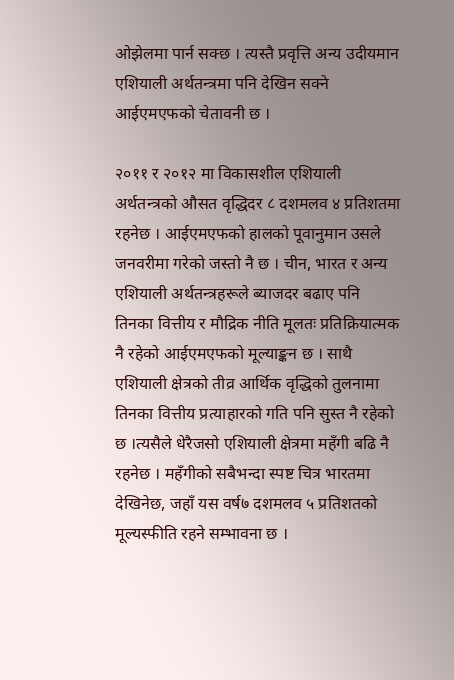ओझेलमा पार्न सक्छ । त्यस्तै प्रवृत्ति अन्य उदीयमान एशियाली अर्थतन्त्रमा पनि देखिन सक्ने आईएमएफको चेतावनी छ ।

२०११ र २०१२ मा विकासशील एशियाली अर्थतन्त्रको औसत वृद्धिदर ८ दशमलव ४ प्रतिशतमा रहनेछ । आईएमएफको हालको पूवानुमान उसले जनवरीमा गरेको जस्तो नै छ । चीन, भारत र अन्य एशियाली अर्थतन्त्रहरूले ब्याजदर बढाए पनि तिनका वित्तीय र मौद्रिक नीति मूलतः प्रतिक्रियात्मक नै रहेको आईएमएफको मूल्याङ्कन छ । साथै एशियाली क्षेत्रको तीव्र आर्थिक वृद्धिको तुलनामा तिनका वित्तीय प्रत्याहारको गति पनि सुस्त नै रहेको छ ।त्यसैले धेरैजसो एशियाली क्षेत्रमा महँगी बढि नै रहनेछ । महँगीको सबैभन्दा स्पष्ट चित्र भारतमा देखिनेछ, जहाँ यस वर्ष७ दशमलव ५ प्रतिशतको मूल्यस्फीति रहने सम्भावना छ ।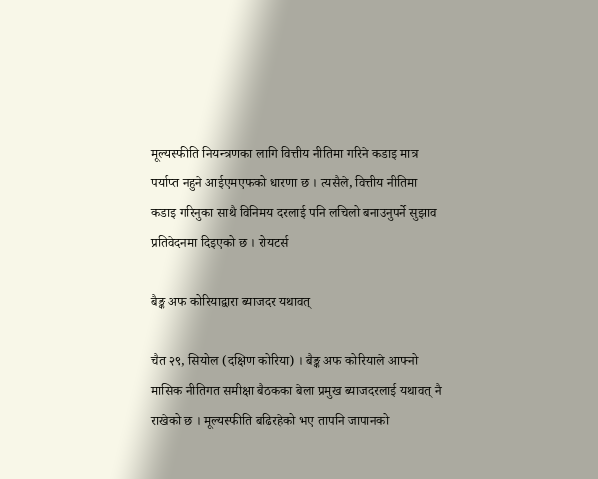मूल्यस्फीति नियन्त्रणका लागि वित्तीय नीतिमा गरिने कडाइ मात्र पर्याप्त नहुने आईएमएफको धारणा छ । त्यसैले, वित्तीय नीतिमा कडाइ गरिनुका साथै विनिमय दरलाई पनि लचिलो बनाउनुपर्ने सुझाव प्रतिवेदनमा दिइएको छ । रोयटर्स

बैङ्क अफ कोरियाद्वारा ब्याजदर यथावत्

चैत २९, सियोल (दक्षिण कोरिया) । बैङ्क अफ कोरियाले आफ्नो मासिक नीतिगत समीक्षा बैठकका बेला प्रमुख ब्याजदरलाई यथावत् नै राखेको छ । मूल्यस्फीति बढिरहेको भए तापनि जापानको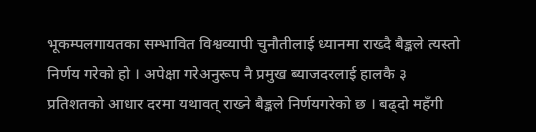भूकम्पलगायतका सम्भावित विश्वव्यापी चुनौतीलाई ध्यानमा राख्दै बैङ्कले त्यस्तो निर्णय गरेको हो । अपेक्षा गरेअनुरूप नै प्रमुख ब्याजदरलाई हालकै ३ प्रतिशतको आधार दरमा यथावत् राख्ने बैङ्कले निर्णयगरेको छ । बढ्दो महँगी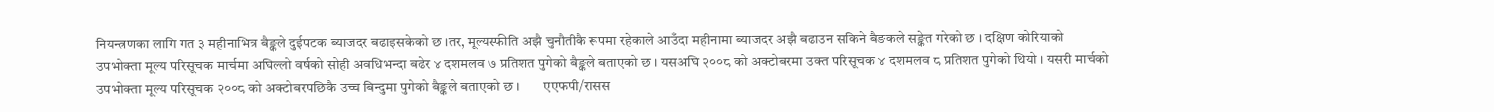नियन्त्रणका लागि गत ३ महीनाभित्र बैङ्कले दुईपटक ब्याजदर बढाइसकेको छ ।तर, मूल्यस्फीति अझै चुनौतीकै रूपमा रहेकाले आउँदा महीनामा ब्याजदर अझै बढाउन सकिने बैङकले सङ्केत गरेको छ । दक्षिण कोरियाको उपभोक्ता मूल्य परिसूचक मार्चमा अघिल्लो वर्षको सोही अवधिभन्दा बढेर ४ दशमलव ७ प्रतिशत पुगेको बैङ्कले बताएको छ । यसअघि २००८ को अक्टोबरमा उक्त परिसूचक ४ दशमलव ८ प्रतिशत पुगेको थियो । यसरी मार्चको उपभोक्ता मूल्य परिसूचक २००८ को अक्टोबरपछिकै उच्च बिन्दुमा पुगेको बैङ्कले बताएको छ ।       एएफपी/रासस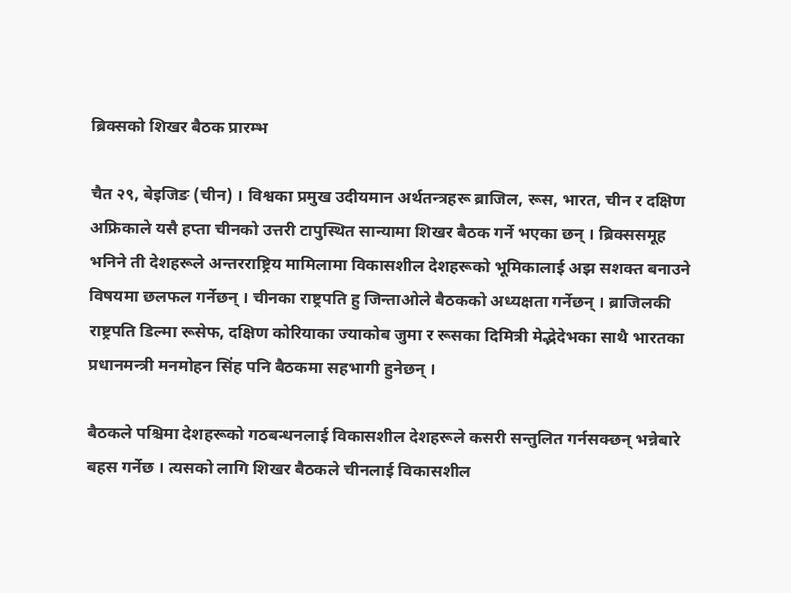ब्रिक्सको शिखर बैठक प्रारम्भ

चैत २९, बेइजिङ (चीन) । विश्वका प्रमुख उदीयमान अर्थतन्त्रहरू ब्राजिल, रूस, भारत, चीन र दक्षिण अफ्रिकाले यसै हप्ता चीनको उत्तरी टापुस्थित सान्यामा शिखर बैठक गर्ने भएका छन् । ब्रिक्ससमूह भनिने ती देशहरूले अन्तरराष्ट्रिय मामिलामा विकासशील देशहरूको भूमिकालाई अझ सशक्त बनाउने विषयमा छलफल गर्नेछन् । चीनका राष्ट्रपति हु जिन्ताओले बैठकको अध्यक्षता गर्नेछन् । ब्राजिलकी राष्ट्रपति डिल्मा रूसेफ, दक्षिण कोरियाका ज्याकोब जुमा र रूसका दिमित्री मेद्भेदेभका साथै भारतका प्रधानमन्त्री मनमोहन सिंह पनि बैठकमा सहभागी हुनेछन् ।

बैठकले पश्चिमा देशहरूको गठबन्धनलाई विकासशील देशहरूले कसरी सन्तुलित गर्नसक्छन् भन्नेबारे बहस गर्नेछ । त्यसको लागि शिखर बैठकले चीनलाई विकासशील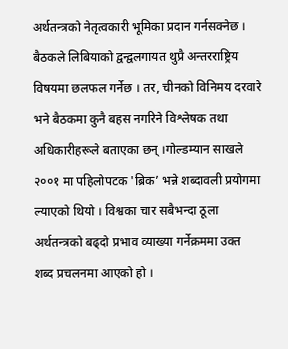अर्थतन्त्रको नेतृत्वकारी भूमिका प्रदान गर्नसक्नेछ । बैठकले लिबियाको द्वन्द्वलगायत थुप्रै अन्तरराष्ट्रिय विषयमा छलफल गर्नेछ । तर, चीनको विनिमय दरवारे भने बैठकमा कुनै बहस नगरिने विश्लेषक तथा अधिकारीहरूले बताएका छन् ।गोल्डम्यान साखले २००१ मा पहिलोपटक 'ब्रिक’ भन्ने शब्दावली प्रयोगमा ल्याएको थियो । विश्वका चार सबैभन्दा ठूला अर्थतन्त्रको बढ्दो प्रभाव व्याख्या गर्नेक्रममा उक्त शब्द प्रचलनमा आएको हो ।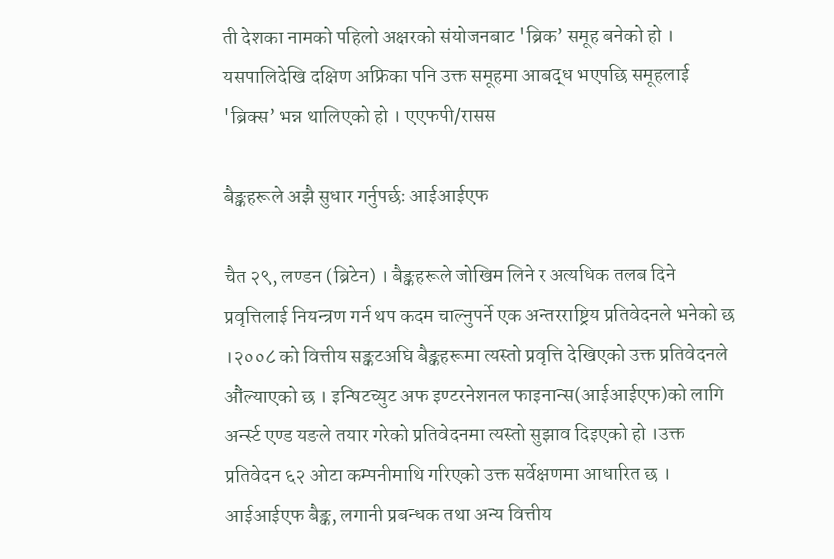ती देशका नामको पहिलो अक्षरको संयोजनबाट 'ब्रिक’ समूह बनेको हो । यसपालिदेखि दक्षिण अफ्रिका पनि उक्त समूहमा आबद्ध भएपछि समूहलाई 'ब्रिक्स’ भन्न थालिएको हो । एएफपी/रासस

बैङ्कहरूले अझै सुधार गर्नुपर्छः आईआईएफ

चैत २९, लण्डन (ब्रिटेन) । बैङ्कहरूले जोखिम लिने र अत्यधिक तलब दिने प्रवृत्तिलाई नियन्त्रण गर्न थप कदम चाल्नुपर्ने एक अन्तरराष्ट्रिय प्रतिवेदनले भनेको छ ।२००८ को वित्तीय सङ्कटअघि बैङ्कहरूमा त्यस्तो प्रवृत्ति देखिएको उक्त प्रतिवेदनले औंल्याएको छ । इन्षिटच्युट अफ इण्टरनेशनल फाइनान्स(आईआईएफ)को लागि अर्न्स्ट एण्ड यङले तयार गरेको प्रतिवेदनमा त्यस्तो सुझाव दिइएको हो ।उक्त प्रतिवेदन ६२ ओटा कम्पनीमाथि गरिएको उक्त सर्वेक्षणमा आधारित छ । आईआईएफ बैङ्क, लगानी प्रबन्धक तथा अन्य वित्तीय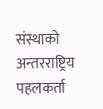संस्थाको अन्तरराष्ट्रिय पहलकर्ता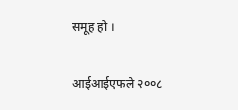समूह हो ।

आईआईएफले २००८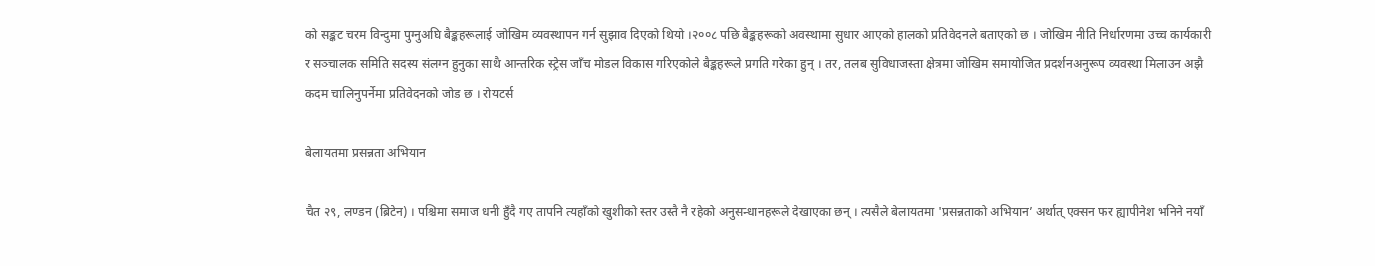को सङ्कट चरम विन्दुमा पुग्नुअघि बैङ्कहरूलाई जोखिम व्यवस्थापन गर्न सुझाव दिएको थियो ।२००८ पछि बैङ्कहरूको अवस्थामा सुधार आएको हालको प्रतिवेदनले बताएको छ । जोखिम नीति निर्धारणमा उच्च कार्यकारी र सञ्चालक समिति सदस्य संलग्न हुनुका साथै आन्तरिक स्ट्रेस जाँच मोडल विकास गरिएकोले बैङ्कहरूले प्रगति गरेका हुन् । तर, तलब सुविधाजस्ता क्षेत्रमा जोखिम समायोजित प्रदर्शनअनुरूप व्यवस्था मिलाउन अझै कदम चालिनुपर्नेमा प्रतिवेदनको जोड छ । रोयटर्स

बेलायतमा प्रसन्नता अभियान

चैत २९, लण्डन (ब्रिटेन) । पश्चिमा समाज धनी हुँदै गए तापनि त्यहाँको खुशीको स्तर उस्तै नै रहेको अनुसन्धानहरूले देखाएका छन् । त्यसैले बेलायतमा 'प्रसन्नताको अभियान’ अर्थात् एक्सन फर ह्यापीनेश भनिने नयाँ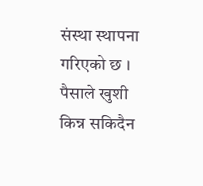संस्था स्थापना गरिएको छ । पैसाले खुशी किन्न सकिदैन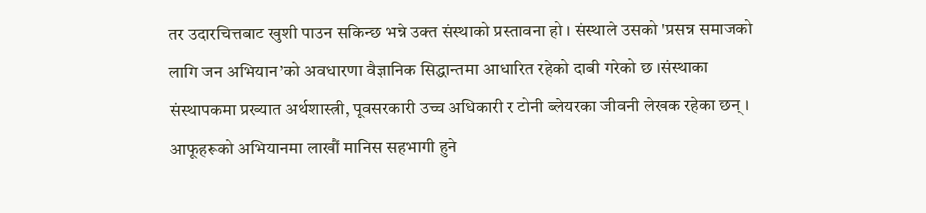तर उदारचित्तबाट खुशी पाउन सकिन्छ भन्ने उक्त संस्थाको प्रस्तावना हो । संस्थाले उसको 'प्रसन्न समाजको लागि जन अभियान’को अवधारणा वैज्ञानिक सिद्धान्तमा आधारित रहेको दाबी गरेको छ ।संस्थाका संस्थापकमा प्रख्यात अर्थशास्त्री, पूवसरकारी उच्च अधिकारी र टोनी ब्लेयरका जीवनी लेखक रहेका छन् । आफूहरूको अभियानमा लाखौं मानिस सहभागी हुने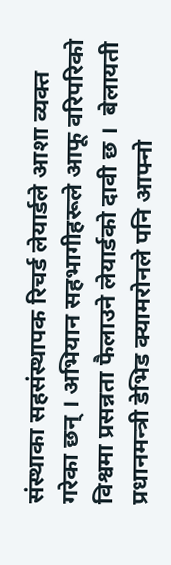संस्थाका सहसंस्थापक रिचर्ड लेयार्डले आशा व्यक्त गरेका छन् । अभियान सहभागीहरूले आफू वरिपरिको विश्वमा प्रसन्नता फैलाउने लेयार्डको दावी छ ।  बेलायती प्रधानमन्त्री डेभिड क्यामरोनले पनि आफ्नो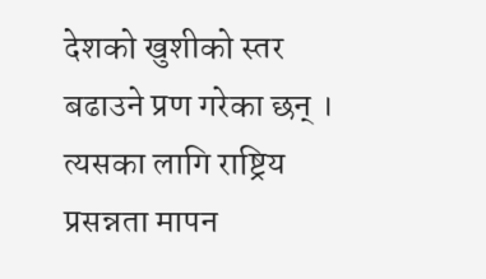देशको खुशीको स्तर बढाउने प्रण गरेका छन् । त्यसका लागि राष्ट्रिय प्रसन्नता मापन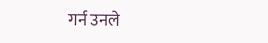गर्न उनले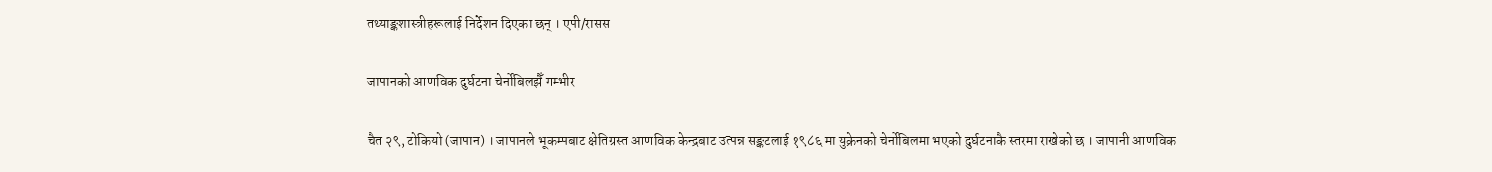तथ्याङ्कशास्त्रीहरूलाई निर्देशन दिएका छन् । एपी/रासस

जापानको आणविक दुर्घटना चेर्नोबिलझैँ गम्भीर

चैत २९, टोकियो (जापान) । जापानले भूकम्पबाट क्षेतिग्रस्त आणविक केन्द्रबाट उत्पन्न सङ्कटलाई १९८६ मा युक्रेनको चेर्नोबिलमा भएको दुर्घटनाकै स्तरमा राखेको छ । जापानी आणविक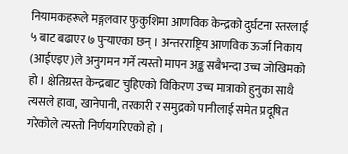नियामकहरूले मङ्गलवार फुकुशिमा आणविक केन्द्रको दुर्घटना स्तरलाई ५ बाट बढाएर ७ पुर्‍याएका छन् । अन्तरराष्ट्रिय आणविक ऊर्जा निकाय (आईएइए)ले अनुगमन गर्ने त्यस्तो मापन अङ्क सबैभन्दा उच्च जोखिमको हो । क्षेतिग्रस्त केन्द्रबाट चुहिएको विकिरण उच्च मात्राको हुनुका साथै त्यसले हावा, खानेपानी, तरकारी र समुद्रको पानीलाई समेत प्रदूषित गरेकोले त्यस्तो निर्णयगरिएको हो ।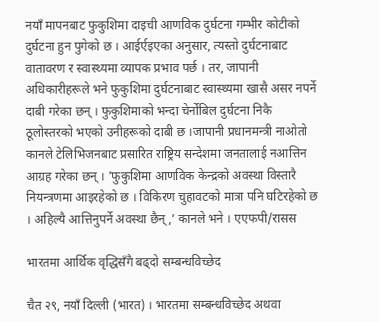नयाँ मापनबाट फुकुशिमा दाइची आणविक दुर्घटना गम्भीर कोटीको दुर्घटना हुन पुगेको छ । आईर्एइएका अनुसार, त्यस्तो दुर्घटनाबाट वातावरण र स्वास्थ्यमा व्यापक प्रभाव पर्छ । तर, जापानी अधिकारीहरूले भने फुकुशिमा दुर्घटनाबाट स्वास्थ्यमा खासै असर नपर्ने दाबी गरेका छन् । फुकुशिमाको भन्दा चेर्नोबिल दुर्घटना निकै ठूलोस्तरको भएको उनीहरूको दाबी छ ।जापानी प्रधानमन्त्री नाओतो कानले टेलिभिजनबाट प्रसारित राष्ट्रिय सन्देशमा जनतालाई नआत्तिन आग्रह गरेका छन् । 'फुकुशिमा आणविक केन्द्रको अवस्था विस्तारै नियन्त्रणमा आइरहेको छ । विकिरण चुहावटको मात्रा पनि घटिरहेको छ । अहिल्यै आत्तिनुपर्ने अवस्था छैन्,’ कानले भने । एएफपी/रासस

भारतमा आर्थिक वृद्धिसँगै बढ्दो सम्बन्धविच्छेद

चैत २९, नयाँ दिल्ली (भारत) । भारतमा सम्बन्धविच्छेद अथवा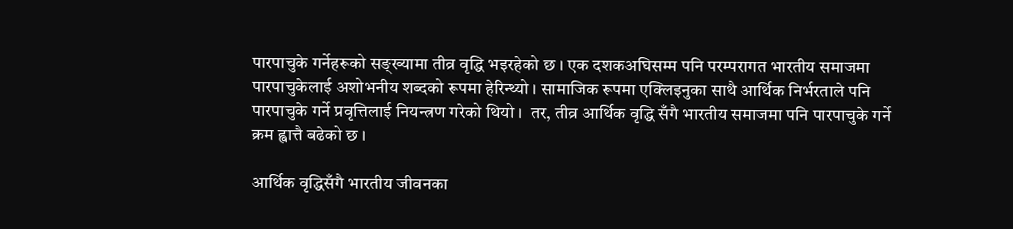पारपाचुके गर्नेहरूको सङ्ख्यामा तीव्र वृद्धि भइरहेको छ । एक दशकअघिसम्म पनि परम्परागत भारतीय समाजमा पारपाचुकेलाई अशोभनीय शब्दको रूपमा हेरिन्थ्यो । सामाजिक रूपमा एक्लिइनुका साथै आर्थिक निर्भरताले पनि पारपाचुके गर्ने प्रवृत्तिलाई नियन्त्रण गरेको थियो ।  तर, तीव्र आर्थिक वृद्धि सँगै भारतीय समाजमा पनि पारपाचुके गर्ने क्रम ह्वात्तै बढेको छ ।

आर्थिक वृद्धिसँगै भारतीय जीवनका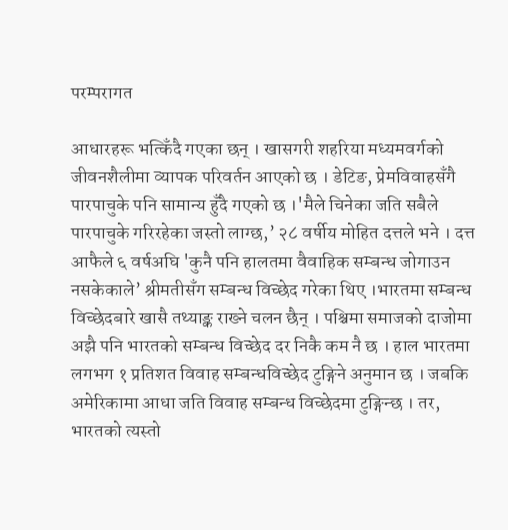परम्परागत

आधारहरू भत्किँदै गएका छन् । खासगरी शहरिया मध्यमवर्गको जीवनशैलीमा व्यापक परिवर्तन आएको छ । डेटिङ, प्रेमविवाहसँगै पारपाचुके पनि सामान्य हुँदै गएको छ ।'मैले चिनेका जति सबैले पारपाचुके गरिरहेका जस्तो लाग्छ,’ २८ वर्षीय मोहित दत्तले भने । दत्त आफैले ६ वर्षअघि 'कुनै पनि हालतमा वैवाहिक सम्बन्ध जोगाउन नसकेकाले’ श्रीमतीसँग सम्बन्ध विच्छेद गरेका थिए ।भारतमा सम्बन्ध विच्छेदबारे खासै तथ्याङ्क राख्ने चलन छैन् । पश्चिमा समाजको दाजोमा अझै पनि भारतको सम्बन्ध विच्छेद दर निकै कम नै छ । हाल भारतमा लगभग १ प्रतिशत विवाह सम्बन्धविच्छेद टुङ्गिने अनुमान छ । जबकि अमेरिकामा आधा जति विवाह सम्बन्ध विच्छेदमा टुङ्गिन्छ । तर, भारतको त्यस्तो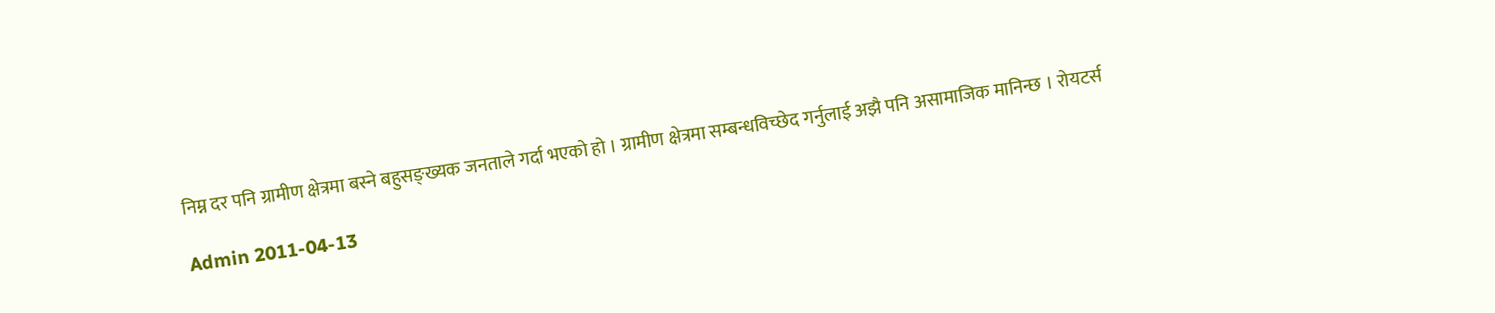निम्न दर पनि ग्रामीण क्षेत्रमा बस्ने बहुसङ्ख्यक जनताले गर्दा भएको हो । ग्रामीण क्षेत्रमा सम्बन्धविच्छेद गर्नुलाई अझै पनि असामाजिक मानिन्छ । रोयटर्स

Admin 2011-04-13